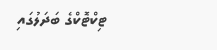ޓިކްޓޮކްގެ ބަދަލުގައި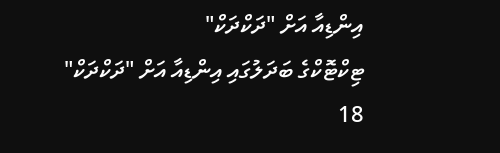އިންޑިއާ އަށް "ދަކްދަކް"
ޓިކްޓޮކްގެ ބަދަލުގައި އިންޑިއާ އަށް "ދަކްދަކް"
18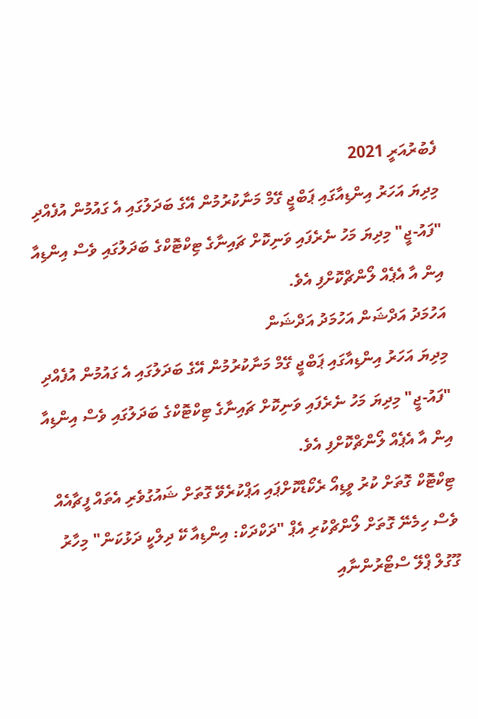ފެބުރުއަރީ 2021
މިދިޔަ އަހަރު އިންޑިއާގައި ޕަބްޖީ ގޭމް މަނާކުރުމުން އޭގެ ބަދަލުގައި އެ ގައުމުން އުފެއްދި "ފައު-ޖީ" މިދިޔަ މަހު ނެރެފައި ވަނިކޮށް ޗައިނާގެ ޓިކްޓޮކްގެ ބަދަލުގައި ވެސް އިންޑިއާ އިން އާ އެޕެއް ލޯންޗްކޮށްފި އެވެ.
އަހުމަދު އަދްޝަން އަހުމަދު އަދްޝަން
މިދިޔަ އަހަރު އިންޑިއާގައި ޕަބްޖީ ގޭމް މަނާކުރުމުން އޭގެ ބަދަލުގައި އެ ގައުމުން އުފެއްދި "ފައު-ޖީ" މިދިޔަ މަހު ނެރެފައި ވަނިކޮށް ޗައިނާގެ ޓިކްޓޮކްގެ ބަދަލުގައި ވެސް އިންޑިއާ އިން އާ އެޕެއް ލޯންޗްކޮށްފި އެވެ.
ޓިކްޓޮކް ގޮތަށް ކުރު ވީޑިއޯ ރެކޯޑްކޮށްޕައި އަޕްކުރެވޭ ގޮތަށް ޝައުގުވެރި އެތައް ފީޗާއެއް ވެސް ހިމެނޭ ގޮތަށް ލޯންޗްކުރި އެޕް "ދަކްދަކް: އިންޑިއާ ކޭ ދިލްކީ ދަޅުކަން" މިހާރު ގޫގުލް ޕްލޭ ސްޓޯރުންނާއި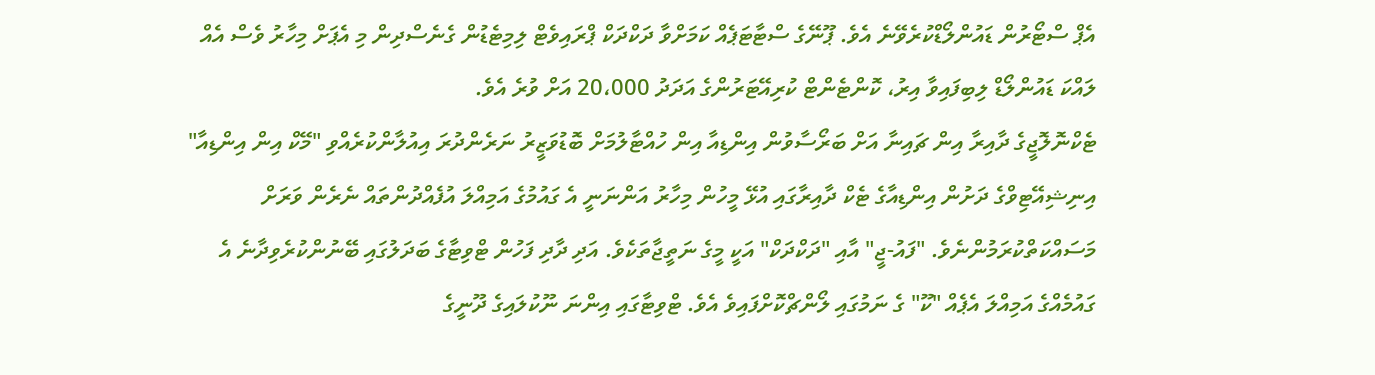އެޕް ސްޓޯރުން ޑައުންލޯޑްކުރެވޭނެ އެވެ. ޕޫނޭގެ ސްޓާޓަޕެއް ކަމަށްވާ ދަކްދަކް ޕްރައިވެޓް ލިމިޓެޑުން ގެނެސްދިން މި އެޕަށް މިހާރު ވެސް އެއް ލައްކަ ޑައުންލޯޑް ލިބިފައިވާ އިރު، ކޮންޓެންޓް ކުރިއޭޓަރުންގެ އަދަދު 20،000 އަށް ވުރެ އެވެ.
ޓެކްނޮލޮޖީގެ ދާއިރާ އިން ޗައިނާ އަށް ބަރޯސާވުން އިންޑިއާ އިން ހުއްޓާލުމަށް ބޮޑުވަޒީރު ނަރެންދުރަ އިއުލާންކުރެއްވި "މޭކް އިން އިންޑިއާ" އިނިޝިއޭޓިވްގެ ދަށުން އިންޑިއާގެ ޓެކް ދާއިރާގައި އުޅޭ މީހުން މިހާރު އަންނަނީ އެ ގައުމުގެ އަމިއްލަ އުފެއްދުންތައް ނެރެން ވަރަށް މަސައްކަތްކުރަމުންނެވެ. "ފައު-ޖީ" އާއި "ދަކްދަކް" އަކީ މީގެ ނަތީޖާތަކެވެ. އަދި ދާދި ފަހުން ޓްވިޓާގެ ބަދަލުގައި ބޭނުންކުރެވިދާނެ އެ ގައުމެއްގެ އަމިއްލަ އެޕެއް "ކޫ" ގެ ނަމުގައި ލޯންޗްކޮށްފައިވެ އެވެ. ޓްވިޓާގައި އިންނަ ނޫކުލައިގެ ދޫނީގެ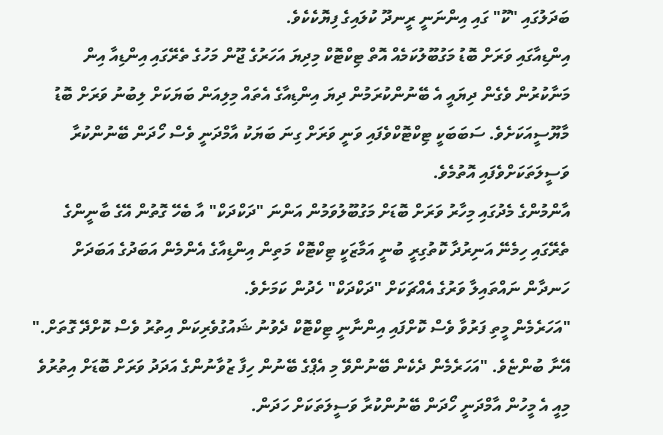ބަދަލުގައި "ކޫ" ގައި އިންނަނީ ރީނދޫ ކުލައިގެ ފިޔޮކެކެވެ.
އިންޑިއާގައި ވަރަށް ބޮޑު މަގުބޫލުކަމެއް އޮތް ޓިކްޓޮކް މިދިޔަ އަހަރުގެ ޖޫން މަހުގެ ތެރޭގައި އިންޑިއާ އިން މަނާކުރުން ވެގެން ދިޔައީ އެ ބޭނުންކުރަމުން ދިޔަ އިންޑިއާގެ އެތައް މިލިއަން ބަޔަކަށް ލިބުނު ވަރަށް ބޮޑު މާޔޫސީއަކަށެވެ. ސަބަބަކީ ޓިކްޓޮކްވެފައި ވަނީ ވަރަށް ގިނަ ބަޔަކު އާމްދަނީ ވެސް ހޯދަން ބޭނުންކުރާ ވަސީލަތަކަށްވެފައި އޮތުމެވެ.
އާންމުންގެ މެދުގައި މިހާރު ވަރަށް ބޮޑަށް މަގުބޫލުވަމުން އަންނަ "ދަކްދަކް" އާ ބެހޭ ގޮތުން އޭގެ ބާނީންގެ ތެރޭގައި ހިމެނޭ އަނިރުދާ ކޮތުގިރީ ބުނީ އަމާޒަކީ ޓިކްޓޮކް މަތިން އިންޑިއާގެ އެންމެން އަބަދުގެ އަބަދަށް ހަނދާން ނައްތައިލާ ވަރުގެ އެއްޗަކަށް "ދަކްދަކް" ހެދުން ކަމަށެވެ.
"އަހަރެމެން މީތި ފަރުވާ ވެސް ކޮށްފައި އިންނާނީ ޓިކްޓޮކް ދެވުނު ޝައުގުވެރިކަން އިތުރު ވެސް ކޮށްދޭ ގޮތަށް." އޭނާ ބުންޏެވެ. "އަހަރެމެން ދެކެން ބޭނުންވޭ މި އެޕްގެ ބޭނުން ހިފާ ޒުވާނުންގެ އަދަދު ވަރަށް ބޮޑަށް އިތުރުވެ މިއީ އެ މީހުން އާމްދަނީ ހޯދަން ބޭނުންކުރާ ވަސީލަތަކަށް ހަދަން.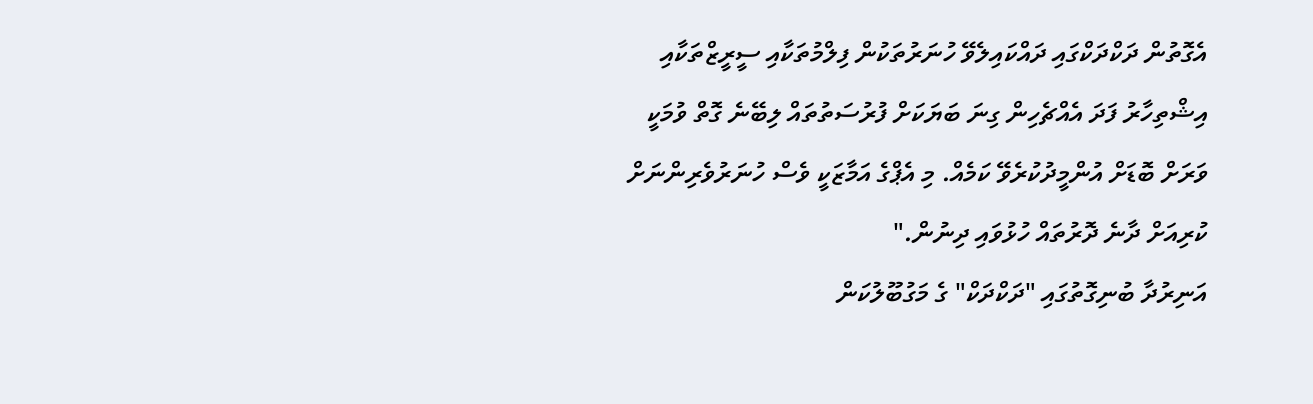އެގޮތުން ދަކްދަކްގައި ދައްކައިލެވޭ ހުނަރުތަކުން ފިލްމުތަކާއި ސީރީޒްތަކާއި އިޝްތިހާރު ފަދަ އެއްޗެހިން ގިނަ ބަޔަކަށް ފުރުސަތުތައް ލިބޭނެ ގޮތް ވުމަކީ ވަރަށް ބޮޑަށް އުންމީދުކުރެވޭ ކަމެއް. މި އެޕްގެ އަމާޒަކީ ވެސް ހުނަރުވެރިންނަށް ކުރިއަށް ދާނެ ދޮރުތައް ހުޅުވައި ދިނުން."
އަނިރުދާ ބުނިގޮތުގައި "ދަކްދަކް" ގެ މަގުބޫލުކަން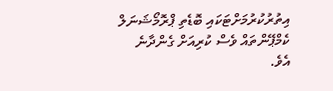އިތުރުކުރުމަށްޓަކައި ބޮޑެތި ޕްރޮމޯޝަނަލް ކެމްޕޭންތައް ވެސް ކުރިއަށް ގެންދާނެ އެވެ.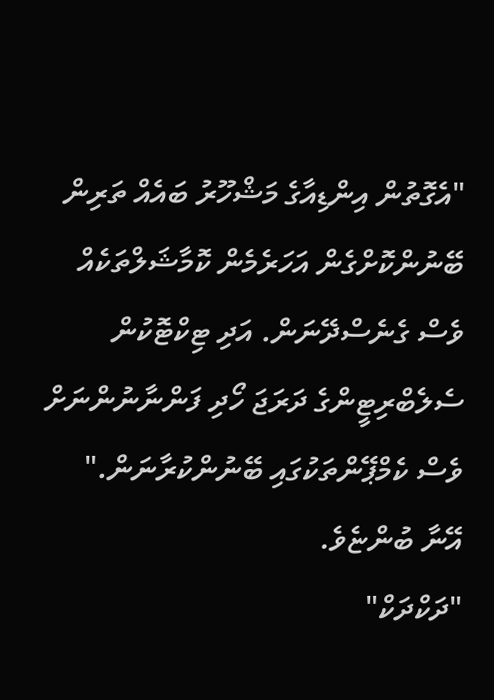"އެގޮތުން އިންޑިއާގެ މަޝްހޫރު ބައެއް ތަރިން ބޭނުންކޮށްގެން އަހަރެމެން ކޮމާޝަލްތަކެއް ވެސް ގެނެސްދޭނަން. އަދި ޓިކްޓޮކުން ސެލެބްރިޓީންގެ ދަރަޖަ ހޯދި ފަންނާނުންނަށް ވެސް ކެމްޕޭންތަކުގައި ބޭނުންކުރާނަން." އޭނާ ބުންޏެވެ.
"ދަކްދަކް"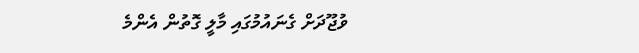ވުޖޫދަށް ގެނައުމުގައި މާލީ ގޮތުން އެންމެ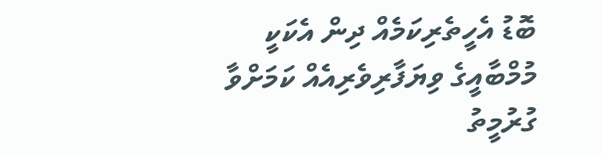ބޮޑު އެހީތެރިކަމެއް ދިން އެކަކީ މުމްބާއީގެ ވިޔަފާރިވެރިއެއް ކަމަށްވާ ގުރުމީތު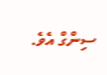ސިންގް އެވެ.